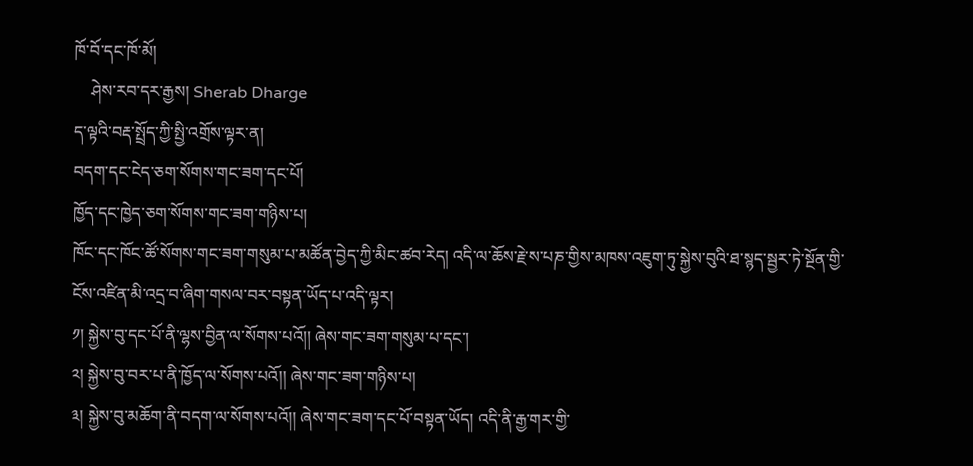ཁོ་བོ་དང་ཁོ་མོ།
    ཤེས་རབ་དར་རྒྱས། Sherab Dharge
ད་ལྟའི་བརྡ་སྤྲོད་ཀྱི་སྤྱི་འགྲོས་ལྟར་ན།
བདག་དང་ངེད་ཅག་སོགས་གང་ཟག་དང་པོ།
ཁྱོད་དང་ཁྱེད་ཅག་སོགས་གང་ཟག་གཉིས་པ།
ཁོང་དང་ཁོང་ཚོ་སོགས་གང་ཟག་གསུམ་པ་མཚོན་བྱེད་ཀྱི་མིང་ཚབ་རེད། འདི་ལ་ཆོས་རྗེ་ས་པཎ་གྱིས་མཁས་འཇུག་ཏུ་སྐྱེས་བུའི་ཐ་སྙད་སྦྱར་ཏེ་སྔོན་གྱི་ངོས་འཛིན་མི་འདྲ་བ་ཞིག་གསལ་བར་བསྟན་ཡོད་པ་འདི་ལྟར།
༡། སྐྱེས་བུ་དང་པོ་ནི་ལྷས་བྱིན་ལ་སོགས་པའོ།། ཞེས་གང་ཟག་གསུམ་པ་དང་།
༢། སྐྱེས་བུ་བར་པ་ནི་ཁྱོད་ལ་སོགས་པའོ།། ཞེས་གང་ཟག་གཉིས་པ།
༣། སྐྱེས་བུ་མཆོག་ནི་བདག་ལ་སོགས་པའོ།། ཞེས་གང་ཟག་དང་པོ་བསྟན་ཡོད། འདི་ནི་རྒྱ་གར་གྱི་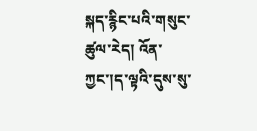སྐད་རྙིང་པའི་གསུང་ཚུལ་རེད། འོན་ཀྱང་།ད་ལྟའི་དུས་སུ་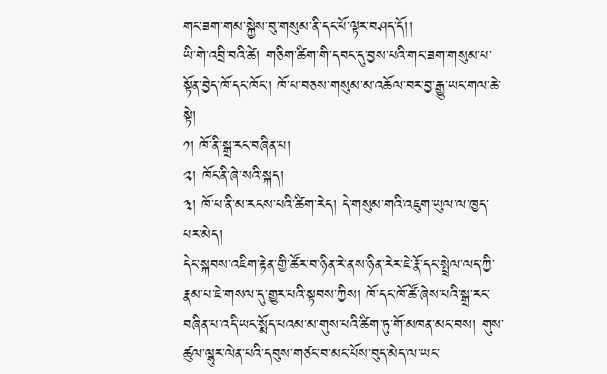གང་ཟག་གམ་སྐྱེས་བུ་གསུམ་ནི་དང་པོ་ལྟར་བཤད་དོ།།
ཡི་གེ་འབྲི་བའི་ཚེ། གཅིག་ཚིག་གི་དབང་དུ་བྱས་པའི་གང་ཟག་གསུམ་པ་སྟོན་བྱེད་ཁོ་དང་ཁོང་། ཁོ་པ་བཅས་གསུམ་མ་འཆོལ་བར་བྱ་རྒྱུ་ཡང་གལ་ཆེ་སྟེ།
༡། ཁོ་ནི་སྒྲ་རང་བཞིན་པ།
༢། ཁོང་ནི་ཞེ་སའི་སྐད།
༣། ཁོ་པ་ནི་མ་རངས་པའི་ཚིག་རེད། དེ་གསུམ་གའི་འཇུག་ཡུལ་ལ་ཁྱད་པར་མེད།
དེང་སྐབས་འཇིག་རྟེན་གྱི་ཚོར་བ་ཉིན་རེ་ནས་ཉིན་རེར་ཇེ་རྣོ་དང་སྤྲེལ་ལད་ཀྱི་རྣམ་པ་ཇེ་གསལ་དུ་གྱུར་པའི་སྟབས་ཀྱིས། ཁོ་དང་ཁོ་ཚོ་ཞེས་པའི་སྒྲ་རང་བཞིན་པ་འདི་ཡང་སྨོད་པའམ་མ་གུས་པའི་ཚིག་ཏུ་གོ་མཁན་མང་བས། གུས་ཚུལ་ལྷུར་ལེན་པའི་དབུས་གཙང་བ་མང་པོས་བུད་མེད་ལ་ཡང་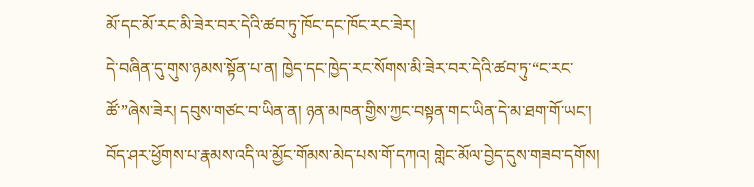མོ་དང་མོ་རང་མི་ཟེར་བར་དེའི་ཚབ་ཏུ་ཁོང་དང་ཁོང་རང་ཟེར།
དེ་བཞིན་དུ་གུས་ཉམས་སྟོན་པ་ན། ཁྱེད་དང་ཁྱེད་རང་སོགས་མི་ཟེར་བར་དེའི་ཚབ་ཏུ་“ང་རང་ཚོ་”ཞེས་ཟེར། དབུས་གཙང་བ་ཡིན་ན། ཉན་མཁན་གྱིས་ཀྱང་བསྟན་གང་ཡིན་དེ་མ་ཐག་གོ་ཡང་། བོད་ཤར་ཕྱོགས་པ་རྣམས་འདི་ལ་མྱོང་གོམས་མེད་པས་གོ་དཀའ། གླེང་མོལ་བྱེད་དུས་གཟབ་དགོས།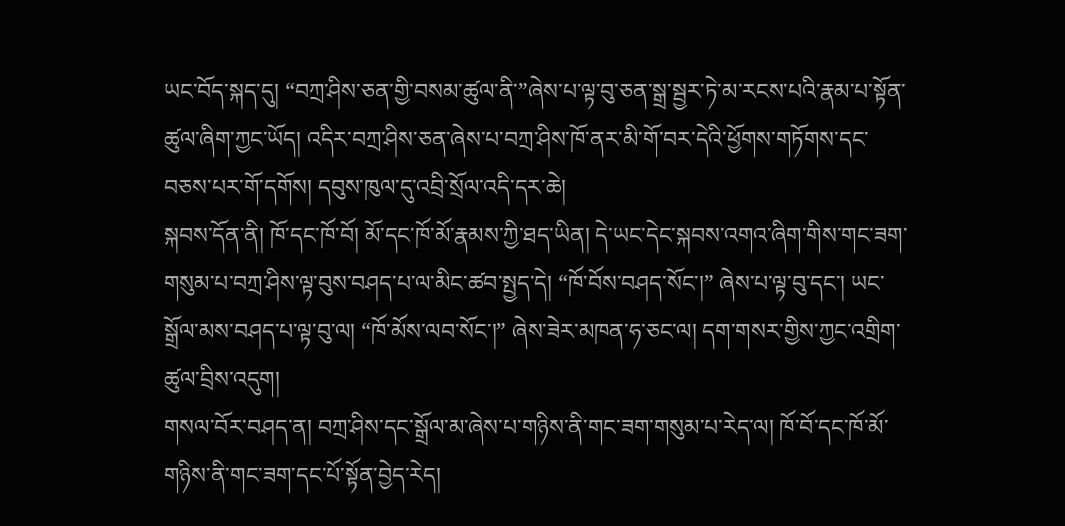ཡང་བོད་སྐད་དུ། “བཀྲ་ཤིས་ཅན་གྱི་བསམ་ཚུལ་ནི་”ཞེས་པ་ལྟ་བུ་ཅན་སྒྲ་སྦྱར་ཏེ་མ་རངས་པའི་རྣམ་པ་སྟོན་ཚུལ་ཞིག་ཀྱང་ཡོད། འདིར་བཀྲ་ཤིས་ཅན་ཞེས་པ་བཀྲ་ཤིས་ཁོ་ནར་མི་གོ་བར་དེའི་ཕྱོགས་གཏོགས་དང་བཅས་པར་གོ་དགོས། དབུས་ཁུལ་དུ་འབྲི་སྲོལ་འདི་དར་ཆེ།
སྐབས་དོན་ནི། ཁོ་དང་ཁོ་བོ། མོ་དང་ཁོ་མོ་རྣམས་ཀྱི་ཐད་ཡིན། དེ་ཡང་དེང་སྐབས་འགའ་ཞིག་གིས་གང་ཟག་གསུམ་པ་བཀྲ་ཤིས་ལྟ་བུས་བཤད་པ་ལ་མིང་ཚབ་སྤྱད་དེ། “ཁོ་བོས་བཤད་སོང་།” ཞེས་པ་ལྟ་བུ་དང་། ཡང་སྒྲོལ་མས་བཤད་པ་ལྟ་བུ་ལ། “ཁོ་མོས་ལབ་སོང་།” ཞེས་ཟེར་མཁན་ཧ་ཅང་ལ། དག་གསར་གྱིས་ཀྱང་འགྲིག་ཚུལ་བྲིས་འདུག།
གསལ་བོར་བཤད་ན། བཀྲ་ཤིས་དང་སྒྲོལ་མ་ཞེས་པ་གཉིས་ནི་གང་ཟག་གསུམ་པ་རེད་ལ། ཁོ་བོ་དང་ཁོ་མོ་གཉིས་ནི་གང་ཟག་དང་པོ་སྟོན་བྱེད་རེད།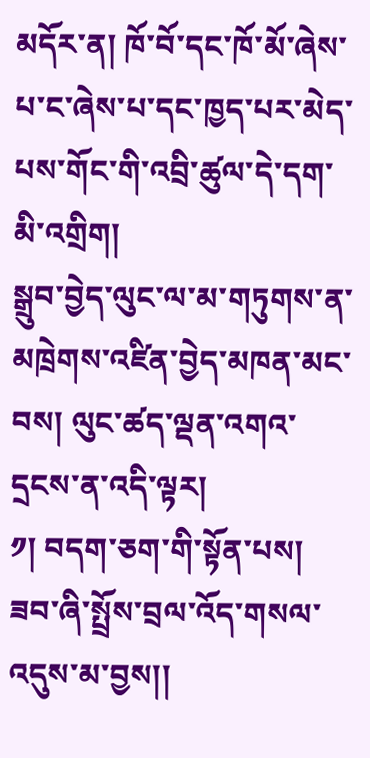མདོར་ན། ཁོ་བོ་དང་ཁོ་མོ་ཞེས་པ་ང་ཞེས་པ་དང་ཁྱད་པར་མེད་པས་གོང་གི་འབྲི་ཚུལ་དེ་དག་མི་འགྲིག།
སྒྲུབ་བྱེད་ལུང་ལ་མ་གཏུགས་ན་མཁྲེགས་འཛིན་བྱེད་མཁན་མང་བས། ལུང་ཚད་ལྡན་འགའ་དྲངས་ན་འདི་ལྟར།
༡། བདག་ཅག་གི་སྟོན་པས།
ཟབ་ཞི་སྤྲོས་བྲལ་འོད་གསལ་འདུས་མ་བྱས།།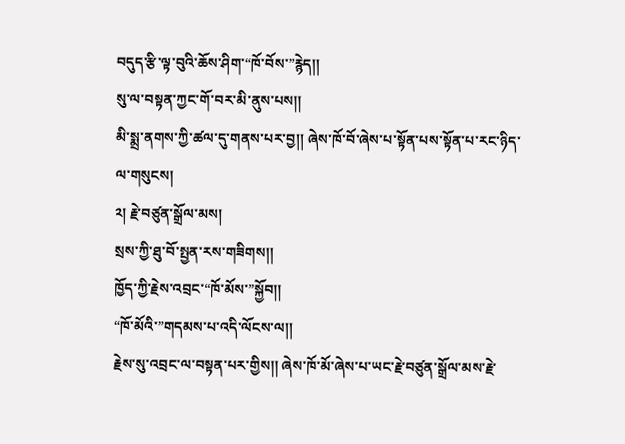བདུད་རྩི་ལྟ་བུའི་ཆོས་ཤིག་“ཁོ་བོས་”རྙེད།།
སུ་ལ་བསྟན་ཀྱང་གོ་བར་མི་ནུས་པས།།
མི་སྨྲ་ནགས་ཀྱི་ཚལ་དུ་གནས་པར་བྱ།། ཞེས་ཁོ་བོ་ཞེས་པ་སྟོན་པས་སྟོན་པ་རང་ཉིད་ལ་གསུངས།
༢། རྗེ་བཙུན་སྒྲོལ་མས།
སྲས་ཀྱི་ཐུ་བོ་སྤྱན་རས་གཟིགས།།
ཁྱོད་ཀྱི་རྗེས་འབྲང་“ཁོ་མོས་”སྐྱོབ།།
“ཁོ་མོའི་”གདམས་པ་འདི་ལོངས་ལ།།
རྗེས་སུ་འབྲང་ལ་བསྟན་པར་གྱིས།། ཞེས་ཁོ་མོ་ཞེས་པ་ཡང་རྗེ་བཙུན་སྒྲོལ་མས་རྗེ་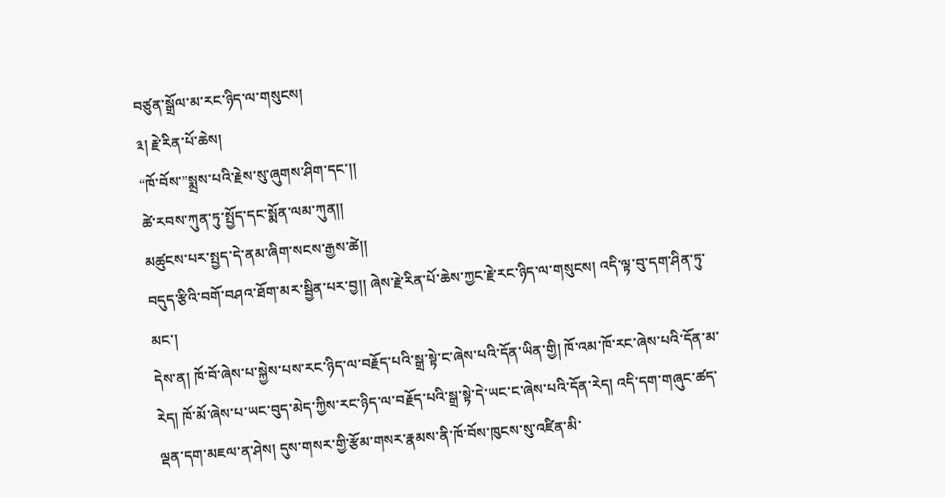བཙུན་སྒྲོལ་མ་རང་ཉིད་ལ་གསུངས།
༣། རྗེ་རིན་པོ་ཆེས།
“ཁོ་བོས་”སྨྲས་པའི་རྗེས་སུ་ཞུགས་ཤིག་དང་།།
ཚེ་རབས་ཀུན་ཏུ་སྤྱོད་དང་སྨོན་ལམ་ཀུན།།
མཚུངས་པར་སྤྱད་དེ་ནམ་ཞིག་སངས་རྒྱས་ཚེ།།
བདུད་རྩིའི་བགོ་བཤའ་ཐོག་མར་སྦྱིན་པར་བྱ།། ཞེས་རྗེ་རིན་པོ་ཆེས་ཀྱང་རྗེ་རང་ཉིད་ལ་གསུངས། འདི་ལྟ་བུ་དག་ཤིན་ཏུ་མང་།
དེས་ན། ཁོ་བོ་ཞེས་པ་སྐྱེས་པས་རང་ཉིད་ལ་བརྗོད་པའི་སྒྲ་སྟེ་ང་ཞེས་པའི་དོན་ཡིན་གྱི། ཁོ་འམ་ཁོ་རང་ཞེས་པའི་དོན་མ་རེད། ཁོ་མོ་ཞེས་པ་ཡང་བུད་མེད་ཀྱིས་རང་ཉིད་ལ་བརྗོད་པའི་སྒྲ་སྟེ་དེ་ཡང་ང་ཞེས་པའི་དོན་རེད། འདི་དག་གཞུང་ཚད་ལྡན་དག་མཇལ་ན་ཤེས། དུས་གསར་གྱི་རྩོམ་གསར་རྣམས་ནི་ཁོ་བོས་ཁུངས་སུ་འཛིན་མི་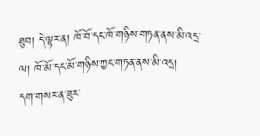ཐུབ། དེ་ལྟར་ན། ཁོ་བོ་དང་ཁོ་གཉིས་གཏན་ནས་མི་འདྲ་ལ། ཁོ་མོ་དང་མོ་གཉིས་ཀྱང་གཏན་ནས་མི་འདྲ།
དག་གསར་ན་ཟུར་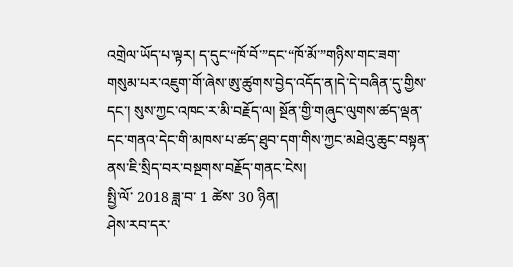འགྲེལ་ཡོད་པ་ལྟར། ད་དུང་“ཁོ་བོ་”དང་“ཁོ་མོ་”གཉིས་གང་ཟག་གསུམ་པར་འཇུག་གོ་ཞེས་ཨུ་ཚུགས་བྱེད་འདོད་ན།དེ་དེ་བཞིན་དུ་གྱིས་དང་། སུས་ཀྱང་འཁང་ར་མི་བརྗོད་ལ། སྔོན་གྱི་གཞུང་ལུགས་ཚད་ལྡན་དང་གནའ་དེང་གི་མཁས་པ་ཚད་ཐུབ་དག་གིས་ཀྱང་མཐེའུ་ཆུང་བསྟན་ནས་ཇི་སྲིད་བར་བསྔགས་བརྗོད་གནང་ངེས།
སྤྱི་ལོ་ 2018 ཟླ་བ་ 1 ཚེས་ 30 ཉིན།
ཤེས་རབ་དར་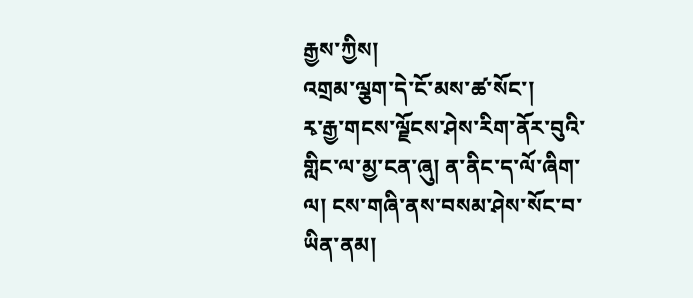རྒྱས་ཀྱིས།
འགྲམ་ལྕག་དེ་ངོ་མས་ཚ་སོང་།
རྭ་རྒྱ་གངས་ལྗོངས་ཤེས་རིག་ནོར་བུའི་གླིང་ལ་མྱ་ངན་ཞུ། ན་ནིང་ད་ལོ་ཞིག་ལ། ངས་གཞི་ནས་བསམ་ཤེས་སོང་བ་ཡིན་ནམ།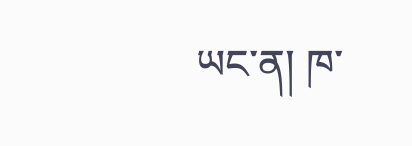ཡང་ན། ཁ་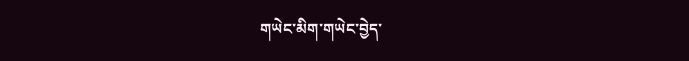གཡེང་མིག་གཡེང་བྱེད་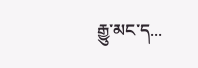རྒྱུ་མང་ད...